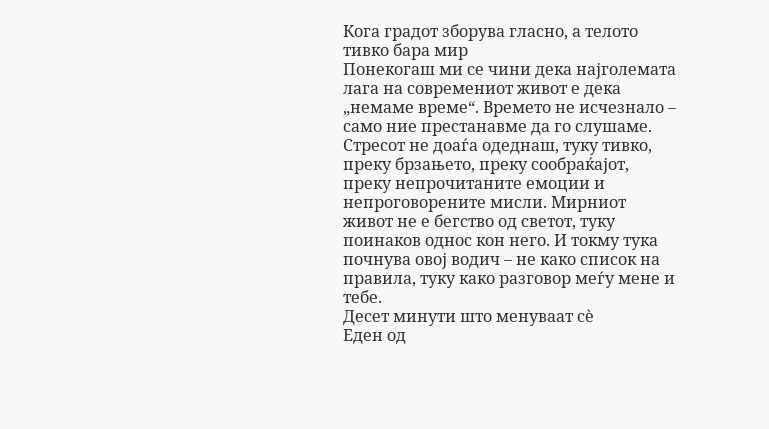Кога градот зборува гласно, а телото тивко бара мир
Понекогаш ми се чини дека најголемата лага на современиот живот е дека „немаме време“. Времето не исчезнало – само ние престанавме да го слушаме. Стресот не доаѓа одеднаш, туку тивко, преку брзањето, преку сообраќајот, преку непрочитаните емоции и непроговорените мисли. Мирниот живот не е бегство од светот, туку поинаков однос кон него. И токму тука почнува овој водич – не како список на правила, туку како разговор меѓу мене и тебе.
Десет минути што менуваат сѐ
Еден од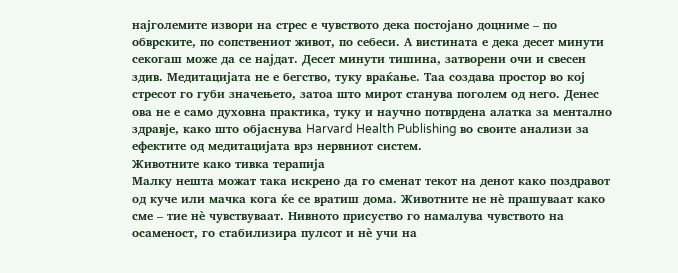најголемите извори на стрес е чувството дека постојано доцниме – по обврските, по сопствениот живот, по себеси. А вистината е дека десет минути секогаш може да се најдат. Десет минути тишина, затворени очи и свесен здив. Медитацијата не е бегство, туку враќање. Таа создава простор во кој стресот го губи значењето, затоа што мирот станува поголем од него. Денес ова не е само духовна практика, туку и научно потврдена алатка за ментално здравје, како што објаснува Harvard Health Publishing во своите анализи за ефектите од медитацијата врз нервниот систем.
Животните како тивка терапија
Малку нешта можат така искрено да го сменат текот на денот како поздравот од куче или мачка кога ќе се вратиш дома. Животните не нѐ прашуваат како сме – тие нѐ чувствуваат. Нивното присуство го намалува чувството на осаменост, го стабилизира пулсот и нѐ учи на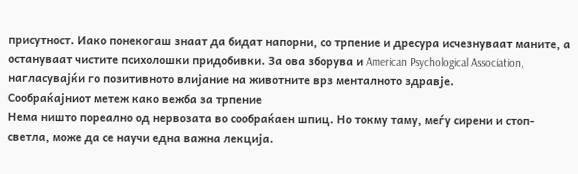присутност. Иако понекогаш знаат да бидат напорни, со трпение и дресура исчезнуваат маните, а остануваат чистите психолошки придобивки. За ова зборува и American Psychological Association, нагласувајќи го позитивното влијание на животните врз менталното здравје.
Сообраќајниот метеж како вежба за трпение
Нема ништо пореално од нервозата во сообраќаен шпиц. Но токму таму, меѓу сирени и стоп-светла, може да се научи една важна лекција.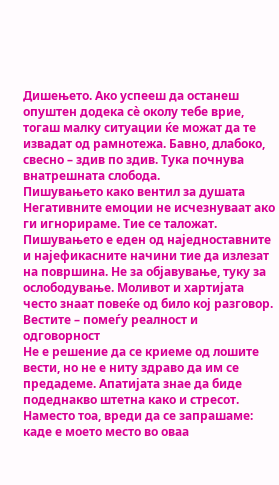Дишењето. Ако успееш да останеш опуштен додека сѐ околу тебе врие, тогаш малку ситуации ќе можат да те извадат од рамнотежа. Бавно, длабоко, свесно – здив по здив. Тука почнува внатрешната слобода.
Пишувањето како вентил за душата
Негативните емоции не исчезнуваат ако ги игнорираме. Тие се таложат. Пишувањето е еден од наједноставните и најефикасните начини тие да излезат на површина. Не за објавување, туку за ослободување. Моливот и хартијата често знаат повеќе од било кој разговор.
Вестите – помеѓу реалност и одговорност
Не е решение да се криеме од лошите вести, но не е ниту здраво да им се предадеме. Апатијата знае да биде подеднакво штетна како и стресот. Наместо тоа, вреди да се запрашаме: каде е моето место во оваа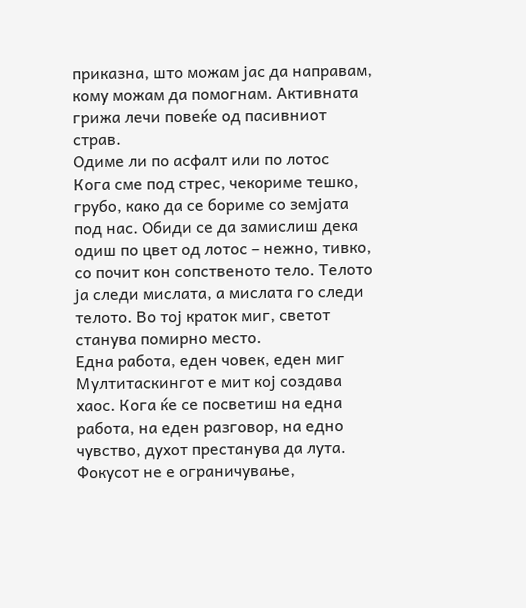приказна, што можам јас да направам, кому можам да помогнам. Активната грижа лечи повеќе од пасивниот страв.
Одиме ли по асфалт или по лотос
Кога сме под стрес, чекориме тешко, грубо, како да се бориме со земјата под нас. Обиди се да замислиш дека одиш по цвет од лотос – нежно, тивко, со почит кон сопственото тело. Телото ја следи мислата, а мислата го следи телото. Во тој краток миг, светот станува помирно место.
Една работа, еден човек, еден миг
Мултитаскингот е мит кој создава хаос. Кога ќе се посветиш на една работа, на еден разговор, на едно чувство, духот престанува да лута. Фокусот не е ограничување,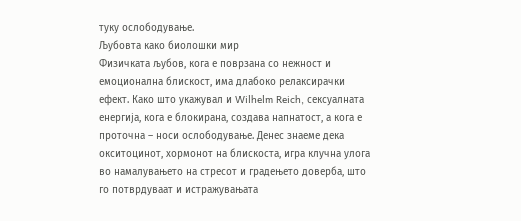туку ослободување.
Љубовта како биолошки мир
Физичката љубов, кога е поврзана со нежност и емоционална блискост, има длабоко релаксирачки ефект. Како што укажувал и Wilhelm Reich, сексуалната енергија, кога е блокирана, создава напнатост, а кога е проточна – носи ослободување. Денес знаеме дека окситоцинот, хормонот на блискоста, игра клучна улога во намалувањето на стресот и градењето доверба, што го потврдуваат и истражувањата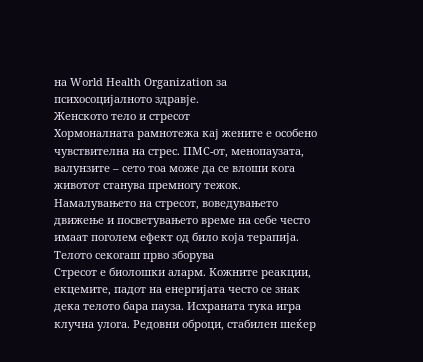на World Health Organization за психосоцијалното здравје.
Женското тело и стресот
Хормоналната рамнотежа кај жените е особено чувствителна на стрес. ПМС-от, менопаузата, валунзите – сето тоа може да се влоши кога животот станува премногу тежок. Намалувањето на стресот, воведувањето движење и посветувањето време на себе често имаат поголем ефект од било која терапија.
Телото секогаш прво зборува
Стресот е биолошки аларм. Кожните реакции, екцемите, падот на енергијата често се знак дека телото бара пауза. Исхраната тука игра клучна улога. Редовни оброци, стабилен шеќер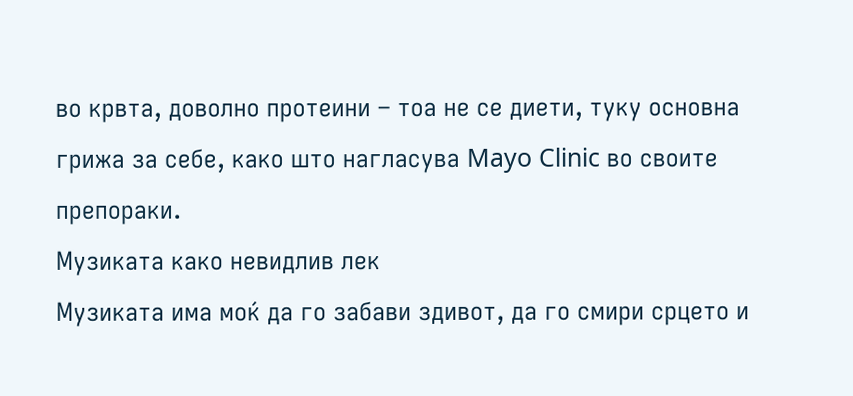во крвта, доволно протеини – тоа не се диети, туку основна грижа за себе, како што нагласува Mayo Clinic во своите препораки.
Музиката како невидлив лек
Музиката има моќ да го забави здивот, да го смири срцето и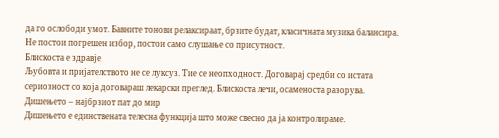да го ослободи умот. Бавните тонови релаксираат, брзите будат, класичната музика балансира. Не постои погрешен избор, постои само слушање со присутност.
Блискоста е здравје
Љубовта и пријателството не се луксуз. Тие се неопходност. Договарај средби со истата сериозност со која договараш лекарски преглед. Блискоста лечи, осаменоста разорува.
Дишењето – најбрзиот пат до мир
Дишењето е единствената телесна функција што може свесно да ја контролираме.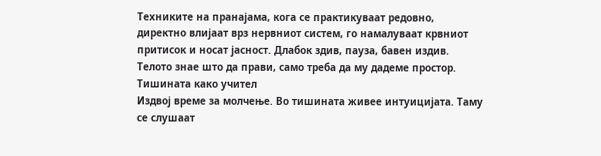Техниките на пранајама, кога се практикуваат редовно, директно влијаат врз нервниот систем, го намалуваат крвниот притисок и носат јасност. Длабок здив, пауза, бавен издив. Телото знае што да прави, само треба да му дадеме простор.
Тишината како учител
Издвој време за молчење. Во тишината живее интуицијата. Таму се слушаат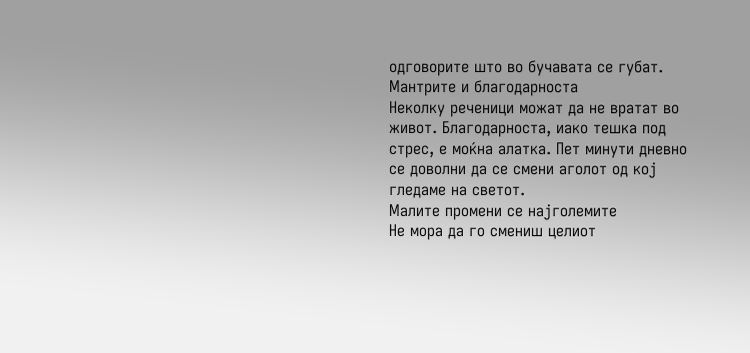одговорите што во бучавата се губат.
Мантрите и благодарноста
Неколку реченици можат да не вратат во живот. Благодарноста, иако тешка под стрес, е моќна алатка. Пет минути дневно се доволни да се смени аголот од кој гледаме на светот.
Малите промени се најголемите
Не мора да го смениш целиот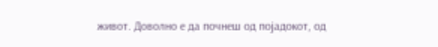живот. Доволно е да почнеш од појадокот, од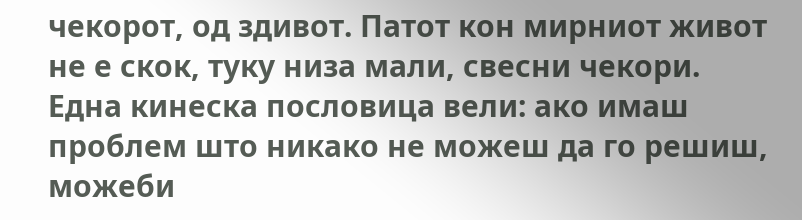чекорот, од здивот. Патот кон мирниот живот не е скок, туку низа мали, свесни чекори.
Една кинеска пословица вели: ако имаш проблем што никако не можеш да го решиш, можеби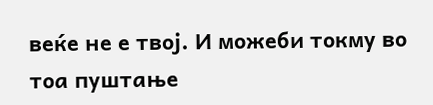веќе не е твој. И можеби токму во тоа пуштање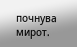почнува мирот.